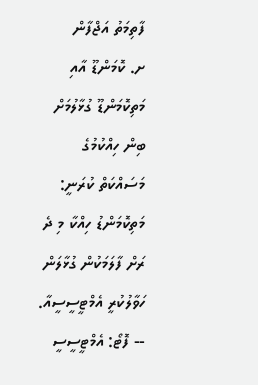ފާތިމަތު އަޖްފާން
ށ. ކޮމަންޑޫ އާއި މަތިކޮމަންޑޫ ގުޅާލުމަށް ބިން ހިއްކުމުގެ މަސައްކަތް ކުރަނީ: މަތިކޮމަންޑު ހިއްކާ މި ދެ ރަށް ފާލަމަކުން ގުޅާލަން ހަވާލުކުރީ އެމްޓީސީސީއާ. -- ފޮޓޯ: އެމްޓީސީސީ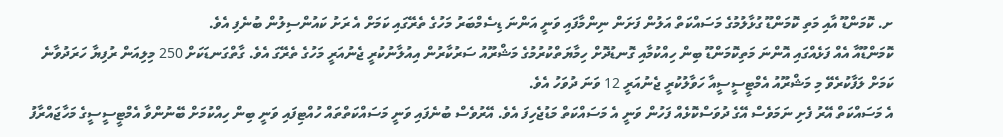ށ. ކޮމަންޑޫ އާއި މަތި ކޮމަންޑޫ ގުޅާލުމުގެ މަސައްކަތް އަލުން ފަށަން ނިންމާފައި ވަނީ އަންނަ ޑިސެމްބަރު މަހުގެ ތެރޭގައި ކަމަށް އެ ރަށު ކައުންސިލުން ބުނެފި އެވެ.
ކޮމަންޑޫއާ އެއް ފަޅެއްގައި އޮންނަ މަތިކޮމަންޑޫ ބިން ހިއްކުމާއި ގޮނޑުދޮށް ހިމާޔަތްކުރުމުގެ މަޝްރޫއު ސަރުކާރުން އިއުލާނުކުރީ ޖެނުއަރީ މަހުގެ ތެރޭގަ އެވެ. ގާތްގަނޑަކަށް 250 މިލިއަން ރުފިޔާ ހަރަދުވާނެ ކަމަށް ލަފާކުރެވޭ މި މަޝްރޫއު އެމްޓީސީސީއާ ހަވާލުކުރީ ޖެނުއަރީ 12 ވަނަ ދުވަހު އެވެ.
އެ މަސައްކަތް އޭރު ފެށި ނަމަވެސް އޭގެ ދުވަސްކޮޅެއް ފަހުން ވަނީ އެ މަސައްކަތް މަޑުޖެހިފަ އެވެ. އޭރުވެސް ބުނެފައި ވަނީ މަސައްކަތްތައް ހުއްޓިފައި ވަނީ ބިން ހިއްކުމަށް ބޭނުންވާ އެމްޓީސީސީގެ މަހާޖައްރާފު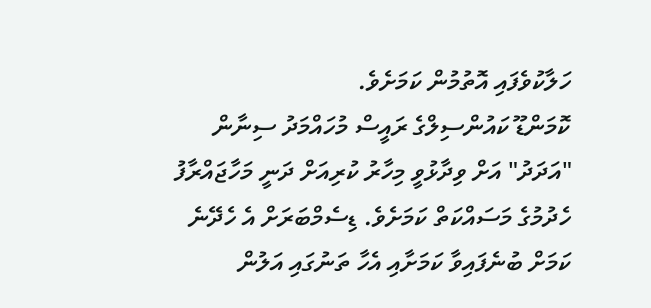ހަލާކުވެފައި އޮތުމުން ކަމަށެވެ.
ކޮމަންޑޫ ކައުންސިލްގެ ރައީސް މުހައްމަދު ސިނާން "އަދަދު" އަށް ވިދާޅުވީ މިހާރު ކުރިއަށް ދަނީ މަހާޖައްރާފު ހެދުމުގެ މަސައްކަތް ކަމަށެވެ. ޑިސެމްބަރަށް އެ ހެދޭނެ ކަމަށް ބުނެފައިވާ ކަމަށާއި އެހާ ތަނުގައި އަލުން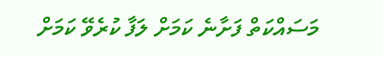މަސައްކަތް ފަށާނެ ކަމަށް ލަފާ ކުރެވޭ ކަމަށް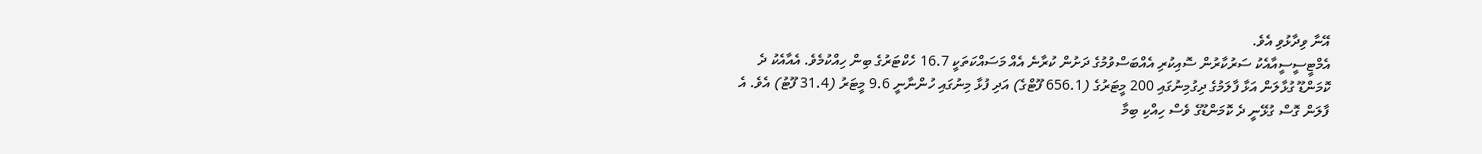އޭނާ ވިދާޅުވި އެވެ.
އެމްޓީސީސީއާއެކު ސަރުކާރުން ސޮއިކުރި އެއްބަސްވުމުގެ ދަށުން ކުރާނެ އެއް މަސައްކަތަކީ 16.7 ހެކްޓަރުގެ ބިން ހިއްކުމެވެ. އެއާއެކު ދެ ކޮމަންޑޫ ގުޅާލަން އަޅާ ފާލަމުގެ ދިގުމިނުގައި 200 މީޓަރުގެ (656.1 ފޫޓްގެ) އަދި ފުޅާ މިނުގައި ހުންނާނީ 9.6 މީޓަރު (31.4 ފޫޓު) އެވެ. އެ ފާލަން ގޮސް ގުޅޭނީ ދެ ކޮމަންޑޫގެ ވެސް ހިއްކި ބިމާ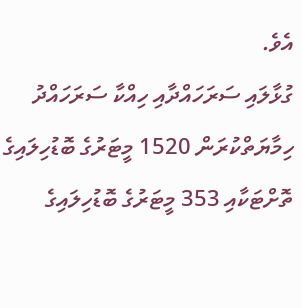އެވެ.
ގުޅާލައި ސަރަހައްދާއި ހިއްކާ ސަރަހައްދު ހިމާޔަތްކުރަން 1520 މީޓަރުގެ ބޮޑުހިލައިގެ ތޮށްޓަކާއި 353 މީޓަރުގެ ބޮޑުހިލައިގެ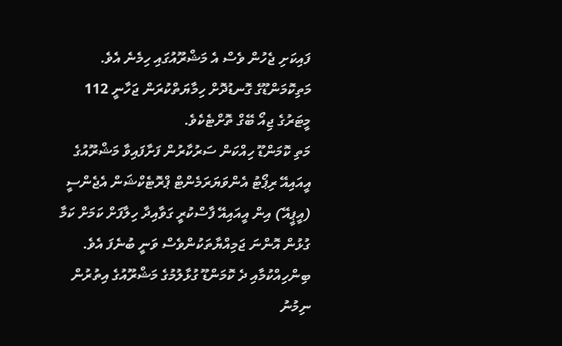ފައިކަށި ޖެހުން ވެސް އެ މަޝްރޫއުގައި ހިމެނެ އެވެ. މަތިކޮމަންޑޫގެ ގޮނޑުދޮށް ހިމާޔަތްކުރަން ޖަހާނީ 112 މީޓަރުގެ ޖިއޯ ބޭގް ތޮށްޓެކެވެ.
މަތި ކޮމަންޑޫ ހިއްކަން ސަރުކާރުން ފަށާފައިވާ މަޝްރޫއުގެ އީއައިއޭ ރިޕޯޓު އެންވަޔަރަމެންޓް ޕްރޮޓެކްޝަން އެޖެންސީ (އީޕީއޭ) އިން އީއައިއޭ ފާސްކުރީ ގަވާއިދާ ހިލާފަށް ކަމަށް ކަމާ ގުޅުން އޮންނަ ޖަމިއްޔާތަކުންވެސް ވަނީ ބުނެފަ އެވެ.
ބިންހިއްކުމާއި ދެ ކޮމަންޑޫ ގުޅާލުމުގެ މަޝްރޫއުގެ އިތުރުން ނިމުނު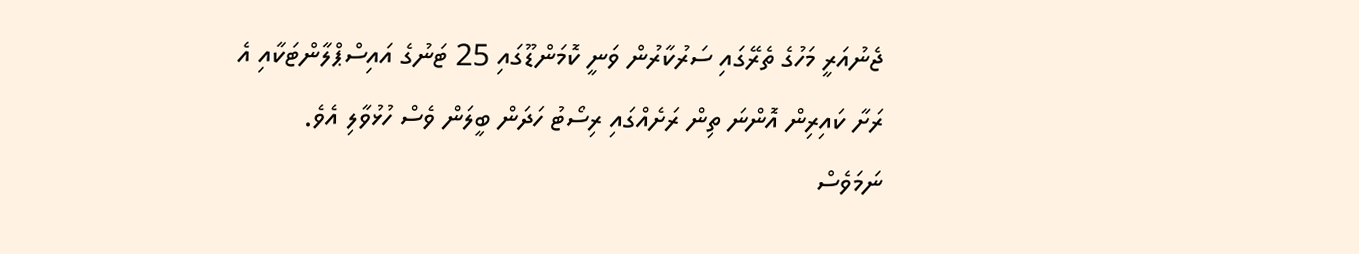ޖެނުއަރީ މަހުގެ ތެރޭގައި ސަރުކާރުން ވަނީ ކޮމަންޑޫގައި 25 ޓަނުގެ އައިސްޕްލާންޓަކާއި އެ ރަށާ ކައިރިން އޮންނަ ތިން ރަށެއްގައި ރިސޯޓު ހަދަން ބީލަން ވެސް ހުޅުވާލި އެވެ.
ނަމަވެސް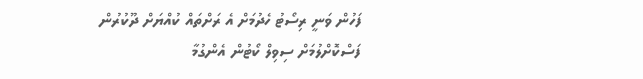ފަހުން ވަނީ ރިސޯޓު ހެދުމަށް އެ ރަށްތައް ކުއްޔަށް ދޫކުރުން ފަސްކޮށްލުމަށް ސިވިލް ކޯޓުން އެންގުމާ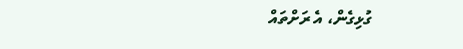ގުޅިގެން، އެ ރަށްތައް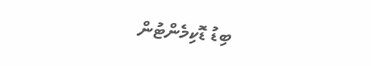ބިޑު ޑޮކިމެންޓުން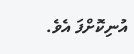އުނިކޮށްފަ އެވެ.